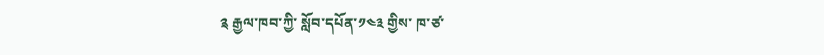༉ རྒྱལ་ཁབ་ཀྱི་ སློབ་དཔོན་༡༤༣ གྱིས་ ཁ་ཙ་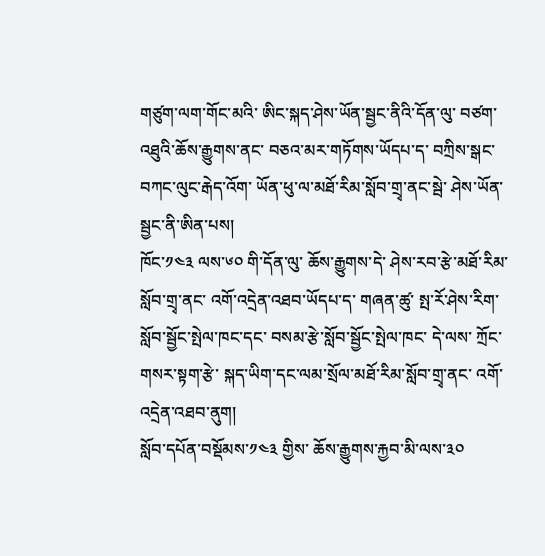གཙུག་ལག་གོང་མའི་ ཨིང་སྐད་ཤེས་ཡོན་སྦྱང་ནིའི་དོན་ལུ་ བཙག་འཐུའི་ཆོས་རྒྱུགས་ནང་ བཅའ་མར་གཏོགས་ཡོདཔ་ད་ བཀྲིས་སྒང་ བཀང་ལུང་རྒེད་འོག་ ཡོན་ཕུ་ལ་མཐོ་རིམ་སློབ་གྲྭ་ནང་སྦེ་ ཤེས་ཡོན་སྦྱང་ནི་ཨིན་པས།
ཁོང་༡༤༣ ལས་༦༠ གི་དོན་ལུ་ ཆོས་རྒྱུགས་དེ་ ཤེས་རབ་རྩེ་མཐོ་རིམ་སློབ་གྲྭ་ནང་ འགོ་འདྲེན་འཐབ་ཡོདཔ་ད་ གཞན་ཚུ་ སྤ་རོ་ཤེས་རིག་སློབ་སྦྱོང་སྤེལ་ཁང་དང་ བསམ་རྩེ་སློབ་སྦྱོང་སྤེལ་ཁང་ དེ་ལས་ ཀྲོང་གསར་སྟག་རྩེ་ སྐད་ཡིག་དང་ལམ་སྲོལ་མཐོ་རིམ་སློབ་གྲྭ་ནང་ འགོ་འདྲེན་འཐབ་ནུག།
སློབ་དཔོན་བསྡོམས་༡༤༣ གྱིས་ ཆོས་རྒྱུགས་རྐྱབ་མི་ལས་༣༠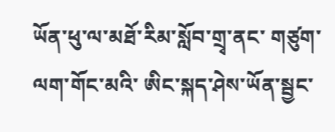ཡོན་ཕུ་ལ་མཐོ་རིམ་སློབ་གྲྭ་ནང་ གཙུག་ལག་གོང་མའི་ ཨིང་སྐད་ཤེས་ཡོན་སྦྱང་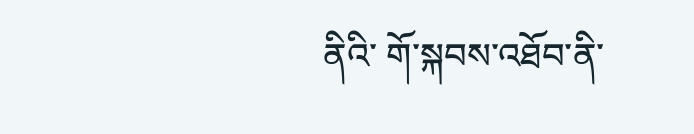ནིའི་ གོ་སྐབས་འཐོབ་ནི་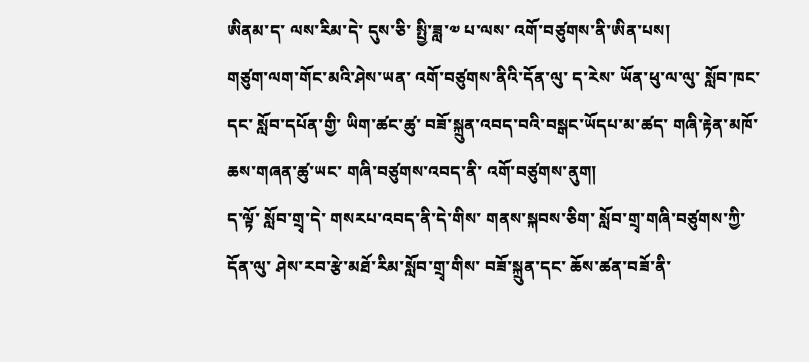ཨིནམ་ད་ ལས་རིམ་དེ་ དུས་ཅི་ སྤྱི་ཟླ་༧ པ་ལས་ འགོ་བཙུགས་ནི་ཨིན་པས།
གཙུག་ལག་གོང་མའི་ཤེས་ཡན་ འགོ་བཙུགས་ནིའི་དོན་ལུ་ ད་རེས་ ཡོན་ཕུ་ལ་ལུ་ སློབ་ཁང་དང་ སློབ་དཔོན་གྱི་ ཡིག་ཚང་ཚུ་ བཟོ་སྐྲུན་འབད་བའི་བསྒང་ཡོདཔ་མ་ཚད་ གཞི་རྟེན་མཁོ་ཆས་གཞན་ཚུ་ཡང་ གཞི་བཙུགས་འབད་ནི་ འགོ་བཙུགས་ནུག།
ད་ལྟོ་ སློབ་གྲྭ་དེ་ གསརཔ་འབད་ནི་དེ་གིས་ གནས་སྐབས་ཅིག་ སློབ་གྲྭ་གཞི་བཙུགས་ཀྱི་དོན་ལུ་ ཤེས་རབ་རྩེ་མཐོ་རིམ་སློབ་གྲྭ་གིས་ བཟོ་སྐྲུན་དང་ ཆོས་ཚན་བཟོ་ནི་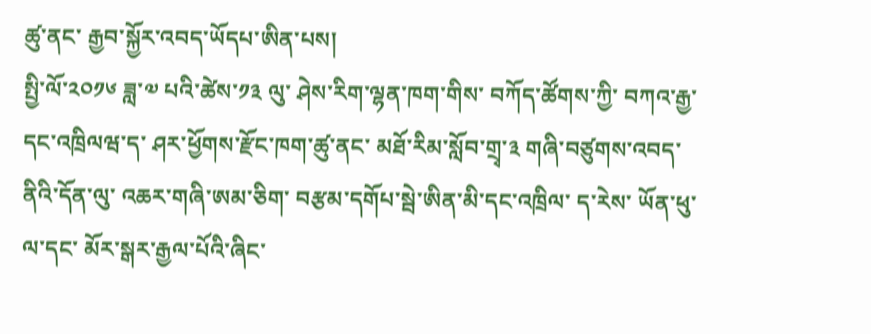ཚུ་ནང་ རྒྱབ་སྐྱོར་འབད་ཡོདཔ་ཨིན་པས།
སྤྱི་ལོ་༢༠༡༦ ཟླ་༧ པའི་ཚེས་༡༣ ལུ་ ཤེས་རིག་ལྷན་ཁག་གིས་ བཀོད་ཚོགས་ཀྱི་ བཀའ་རྒྱ་དང་འཁྲིལཝ་ད་ ཤར་ཕྱོགས་རྫོང་ཁག་ཚུ་ནང་ མཐོ་རིམ་སློབ་གྲྭ་༣ གཞི་བཙུགས་འབད་ནིའི་དོན་ལུ་ འཆར་གཞི་ཨམ་ཅིག་ བརྩམ་དགོཔ་སྦེ་ཨིན་མི་དང་འཁྲིལ་ ད་རེས་ ཡོན་ཕུ་ལ་དང་ མོར་སྒར་རྒྱལ་པོའི་ཞིང་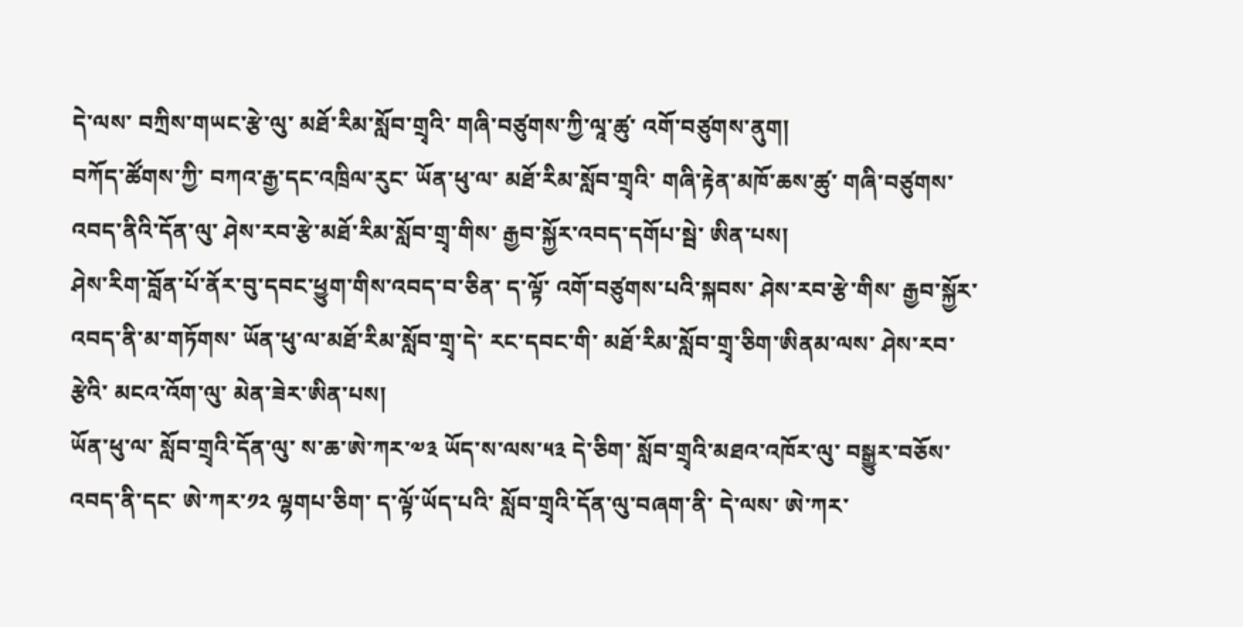དེ་ལས་ བཀྲིས་གཡང་རྩེ་ལུ་ མཐོ་རིམ་སློབ་གྲྭའི་ གཞི་བཙུགས་ཀྱི་ལཱ་ཚུ་ འགོ་བཙུགས་ནུག།
བཀོད་ཚོགས་ཀྱི་ བཀའ་རྒྱ་དང་འཁྲིལ་རུང་ ཡོན་ཕུ་ལ་ མཐོ་རིམ་སློབ་གྲྭའི་ གཞི་རྟེན་མཁོ་ཆས་ཚུ་ གཞི་བཙུགས་འབད་ནིའི་དོན་ལུ་ ཤེས་རབ་རྩེ་མཐོ་རིམ་སློབ་གྲྭ་གིས་ རྒྱབ་སྐྱོར་འབད་དགོཔ་སྦེ་ ཨིན་པས།
ཤེས་རིག་བློན་པོ་ནོར་བུ་དབང་ཕྱུག་གིས་འབད་བ་ཅིན་ ད་ལྟོ་ འགོ་བཙུགས་པའི་སྐབས་ ཤེས་རབ་རྩེ་གིས་ རྒྱབ་སྐྱོར་འབད་ནི་མ་གཏོགས་ ཡོན་ཕུ་ལ་མཐོ་རིམ་སློབ་གྲྭ་དེ་ རང་དབང་གི་ མཐོ་རིམ་སློབ་གྲྭ་ཅིག་ཨིནམ་ལས་ ཤེས་རབ་རྩེའི་ མངའ་འོག་ལུ་ མེན་ཟེར་ཨིན་པས།
ཡོན་ཕུ་ལ་ སློབ་གྲྭའི་དོན་ལུ་ ས་ཆ་ཨེ་ཀར་༧༣ ཡོད་ས་ལས་༥༣ དེ་ཅིག་ སློབ་གྲྭའི་མཐའ་འཁོར་ལུ་ བསྒྱུར་བཅོས་འབད་ནི་དང་ ཨེ་ཀར་༡༢ ལྷགཔ་ཅིག་ ད་ལྟོ་ཡོད་པའི་ སློབ་གྲྭའི་དོན་ལུ་བཞག་ནི་ དེ་ལས་ ཨེ་ཀར་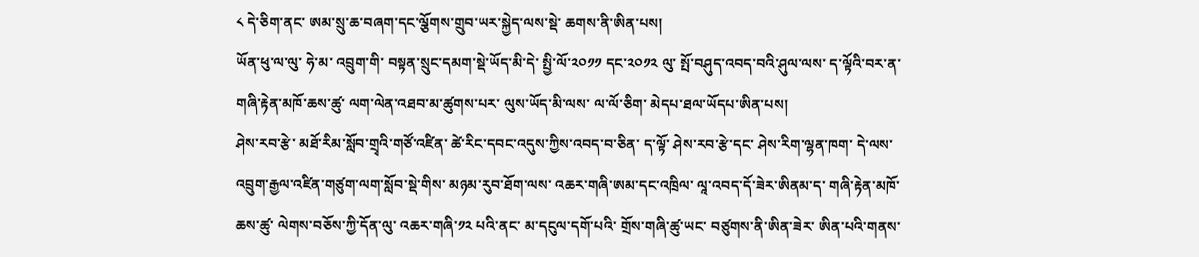༨ དེ་ཅིག་ནང་ ཨམ་སྲུ་ཆ་བཞག་དང་ལྕོགས་གྲུབ་ཡར་སྐྱེད་ལས་སྡེ་ ཆགས་ནི་ཨིན་པས།
ཡོན་ཕུ་ལ་ལུ་ ཧེ་མ་ འབྲུག་གི་ བསྟན་སྲུང་དམག་སྡེ་ཡོད་མི་དེ་ སྤྱི་ལོ་༢༠༡༡ དང་༢༠༡༢ ལུ་ སྤོ་བཤུད་འབད་བའི་ཤུལ་ལས་ ད་ལྟོའི་བར་ན་ གཞི་རྟེན་མཁོ་ཆས་ཚུ་ ལག་ལེན་འཐབ་མ་ཚུགས་པར་ ལུས་ཡོད་མི་ལས་ ལ་ལོ་ཅིག་ མེདཔ་ཐལ་ཡོདཔ་ཨིན་པས།
ཤེས་རབ་རྩེ་ མཐོ་རིམ་སློབ་གྲྭའི་གཙོ་འཛིན་ ཚེ་རིང་དབང་འདུས་ཀྱིས་འབད་བ་ཅིན་ ད་ལྟོ་ ཤེས་རབ་རྩེ་དང་ ཤེས་རིག་ལྷན་ཁག་ དེ་ལས་ འབྲུག་རྒྱལ་འཛིན་གཙུག་ལག་སློབ་སྡེ་གིས་ མཉམ་རུབ་ཐོག་ལས་ འཆར་གཞི་ཨམ་དང་འཁྲིལ་ ལཱ་འབད་དོ་ཟེར་ཨིནམ་ད་ གཞི་རྟེན་མཁོ་ཆས་ཚུ་ ལེགས་བཅོས་ཀྱི་དོན་ལུ་ འཆར་གཞི་༡༢ པའི་ནང་ མ་དངུལ་དགོ་པའི་ གྲོས་གཞི་ཚུ་ཡང་ བཙུགས་ནི་ཨིན་ཟེར་ ཨིན་པའི་གནས་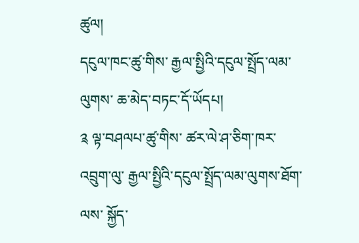ཚུལ།
དངུལ་ཁང་ཚུ་གིས་ རྒྱལ་སྤྱིའི་དངུལ་སྤྲོད་ལམ་ལུགས་ ཆ་མེད་བཏང་དོ་ཡོདཔ།
༉ ལྟ་བཤལཔ་ཚུ་གིས་ ཚར་ལེ་ཤ་ཅིག་ཁར་ འབྲུག་ལུ་ རྒྱལ་སྤྱིའི་དངུལ་སྤྲོད་ལམ་ལུགས་ཐོག་ལས་ སྐྱོད་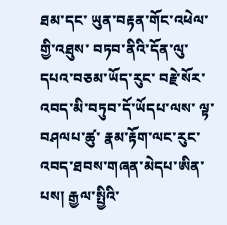ཐམ་དང་ ཡུན་བརྟན་གོང་འཕེལ་གྱི་འཐུས་ བཏབ་ནིའི་དོན་ལུ་ དཔའ་བཅམ་ཡོད་རུང་ བརྗེ་སོར་འབད་མི་བཏུབ་དོ་ཡོདཔ་ལས་ ལྟ་བཤལཔ་ཚུ་ རྣམ་རྟོག་ལང་རུང་ འབད་ཐབས་གཞན་མེདཔ་ཨིན་པས། རྒྱལ་སྤྱིའི་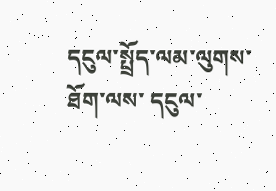དངུལ་སྤྲོད་ལམ་ལུགས་ཐོག་ལས་ དངུལ་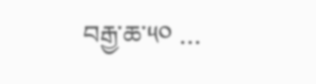བརྒྱ་ཆ་༥༠ …